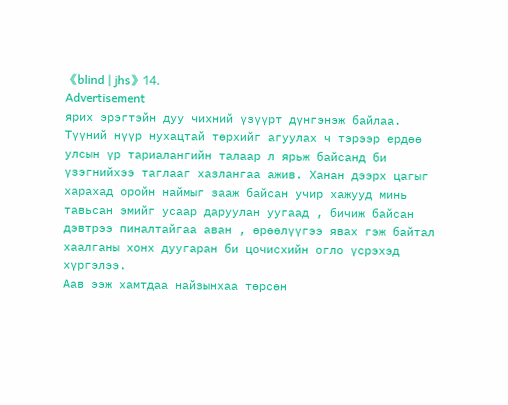《blind | jhs》14.
Advertisement
ярих эрэгтэйн дуу чихний үзүүрт дүнгэнэж байлаа. Түүний нүүр нухацтай төрхийг агуулах ч тэрээр ердөө улсын үр тариалангийн талаар л ярьж байсанд би үзэгнийхээ таглааг хазлангаа ажив. Ханан дээрх цагыг харахад оройн наймыг зааж байсан учир хажууд минь тавьсан эмийг усаар даруулан уугаад , бичиж байсан дэвтрээ пиналтайгаа аван , өрөөлүүгээ явах гэж байтал хаалганы хонх дуугаран би цочисхийн огло үсрэхэд хүргэлээ.
Аав ээж хамтдаа найзынхаа төрсөн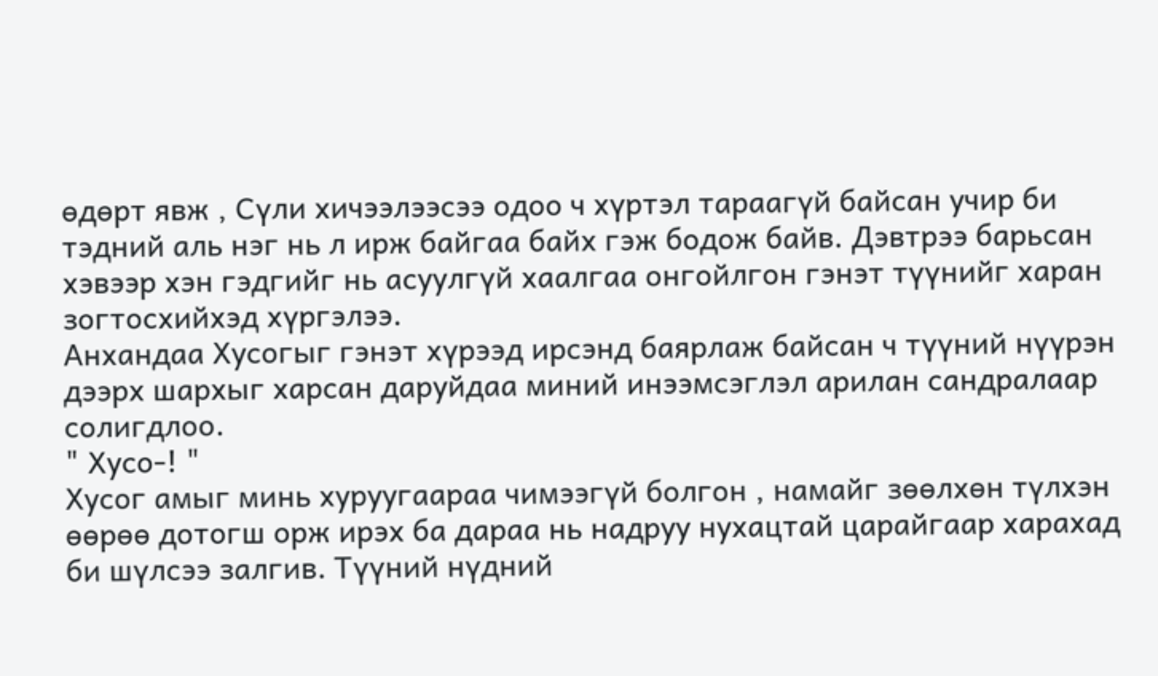өдөрт явж , Сүли хичээлээсээ одоо ч хүртэл тараагүй байсан учир би тэдний аль нэг нь л ирж байгаа байх гэж бодож байв. Дэвтрээ барьсан хэвээр хэн гэдгийг нь асуулгүй хаалгаа онгойлгон гэнэт түүнийг харан зогтосхийхэд хүргэлээ.
Анхандаа Хусогыг гэнэт хүрээд ирсэнд баярлаж байсан ч түүний нүүрэн дээрх шархыг харсан даруйдаа миний инээмсэглэл арилан сандралаар солигдлоо.
" Хусо-! "
Хусог амыг минь хуруугаараа чимээгүй болгон , намайг зөөлхөн түлхэн өөрөө дотогш орж ирэх ба дараа нь надруу нухацтай царайгаар харахад би шүлсээ залгив. Түүний нүдний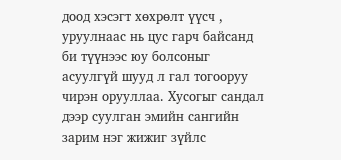доод хэсэгт хөхрөлт үүсч , уруулнаас нь цус гарч байсанд би түүнээс юу болсоныг асуулгүй шууд л гал тогооруу чирэн орууллаа. Хусогыг сандал дээр суулган эмийн сангийн зарим нэг жижиг зүйлс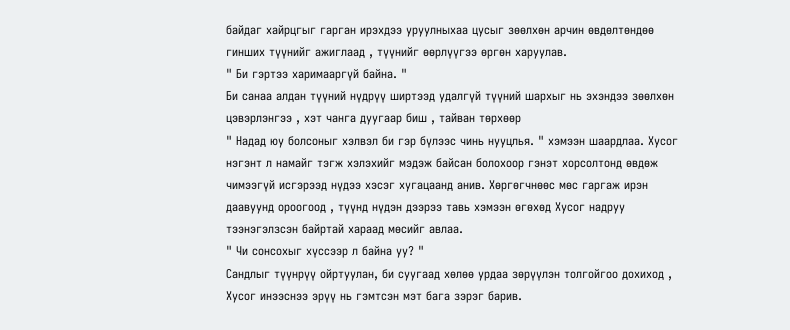байдаг хайрцгыг гарган ирэхдээ уруулныхаа цусыг зөөлхөн арчин өвдөлтөндөө гинших түүнийг ажиглаад , түүнийг өөрлүүгээ өргөн харуулав.
" Би гэртээ харимааргүй байна. "
Би санаа алдан түүний нүдрүү ширтээд удалгүй түүний шархыг нь эхэндээ зөөлхөн цэвэрлэнгээ , хэт чанга дуугаар биш , тайван төрхөөр
" Надад юу болсоныг хэлвэл би гэр бүлээс чинь нууцлья. " хэмээн шаардлаа. Хусог нэгэнт л намайг тэгж хэлэхийг мэдэж байсан болохоор гэнэт хорсолтонд өвдөж чимээгүй исгэрээд нүдээ хэсэг хугацаанд анив. Хөргөгчнөөс мөс гаргаж ирэн даавуунд ороогоод , түүнд нүдэн дээрээ тавь хэмээн өгөхөд Хусог надруу тээнэгэлзсэн байртай хараад мөсийг авлаа.
" Чи сонсохыг хүссээр л байна уу? "
Сандлыг түүнрүү ойртуулан, би суугаад хөлөө урдаа зөрүүлэн толгойгоо дохиход , Хусог инээснээ эрүү нь гэмтсэн мэт бага зэрэг барив.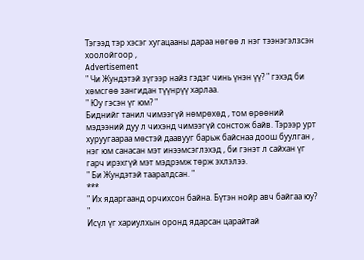Тэгээд тэр хэсэг хугацааны дараа нөгөө л нэг тээнэгэлзсэн хоолойгоор ,
Advertisement
" Чи Жундэтэй зүгээр найз гэдэг чинь үнэн үү? " гэхэд би хөмсгөө зангидан түүнрүү харлаа.
" Юу гэсэн үг юм? "
Биднийг танил чимээгүй нөмрөхөд , том өрөөний мэдээний дуу л чихэнд чимээгүй сонстож байв. Тэрээр урт хуруугаараа мөстэй даавууг барьж байснаа доош буулган , нэг юм санасан мэт инээмсэглэхэд , би гэнэт л сайхан үг гарч ирэхгүй мэт мэдрэмж төрж эхлэлээ.
" Би Жундэтэй тааралдсан. "
***
" Их ядаргаанд орчихсон байна. Бүтэн нойр авч байгаа юу? "
Исүл үг хариулхын оронд ядарсан царайтай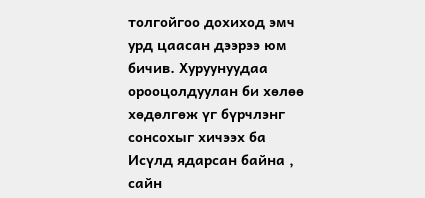толгойгоо дохиход эмч урд цаасан дээрээ юм бичив. Хуруунуудаа орооцолдуулан би хөлөө хөдөлгөж үг бүрчлэнг сонсохыг хичээх ба Исүлд ядарсан байна , сайн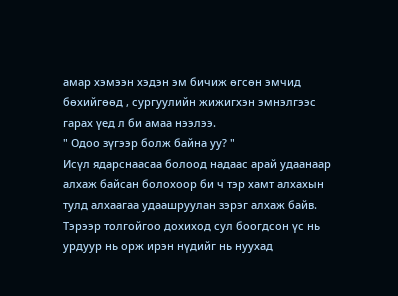амар хэмээн хэдэн эм бичиж өгсөн эмчид бөхийгөөд , сургуулийн жижигхэн эмнэлгээс гарах үед л би амаа нээлээ.
" Одоо зүгээр болж байна уу? "
Исүл ядарснаасаа болоод надаас арай удаанаар алхаж байсан болохоор би ч тэр хамт алхахын тулд алхаагаа удаашруулан зэрэг алхаж байв. Тэрээр толгойгоо дохиход сул боогдсон үс нь урдуур нь орж ирэн нүдийг нь нуухад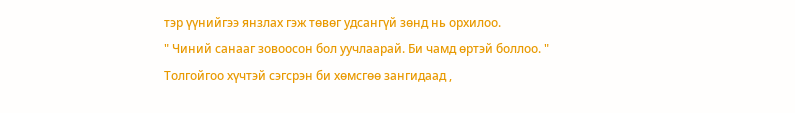тэр үүнийгээ янзлах гэж төвөг удсангүй зөнд нь орхилоо.
" Чиний санааг зовоосон бол уучлаарай. Би чамд өртэй боллоо. "
Толгойгоо хүчтэй сэгсрэн би хөмсгөө зангидаад ,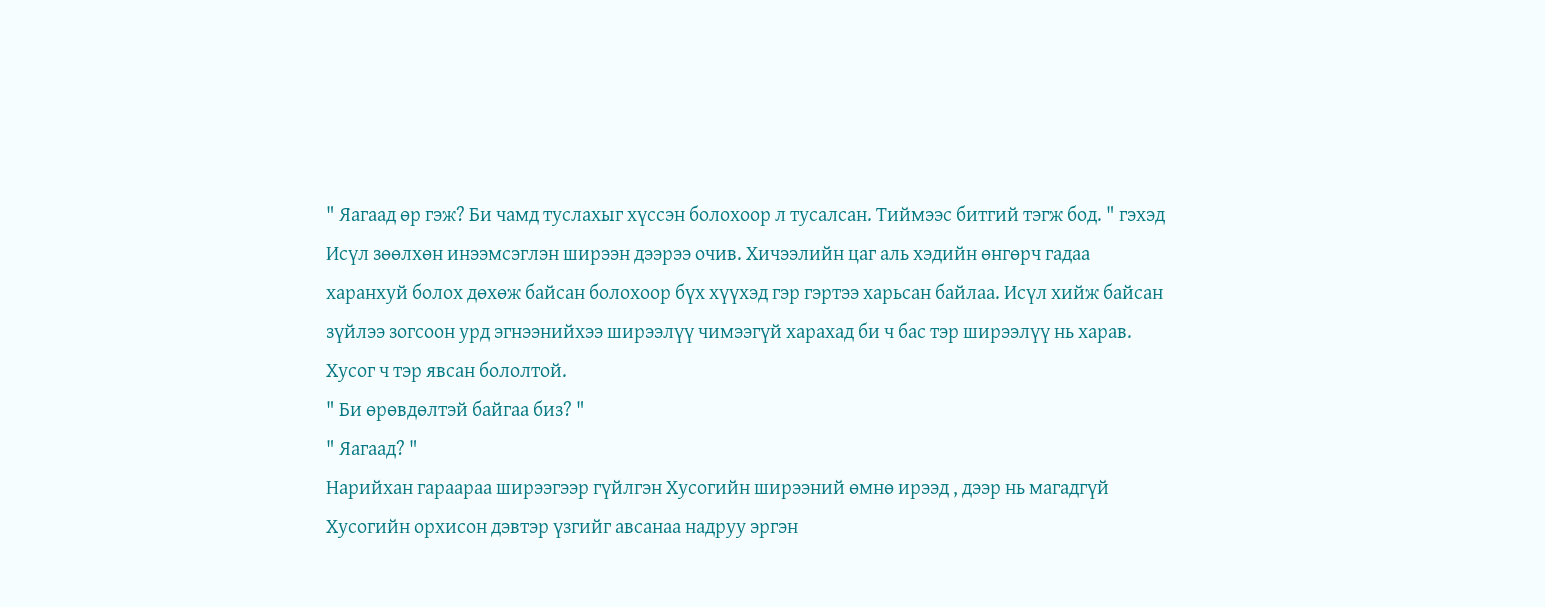" Яагаад өр гэж? Би чамд туслахыг хүссэн болохоор л тусалсан. Тиймээс битгий тэгж бод. " гэхэд Исүл зөөлхөн инээмсэглэн ширээн дээрээ очив. Хичээлийн цаг аль хэдийн өнгөрч гадаа харанхуй болох дөхөж байсан болохоор бүх хүүхэд гэр гэртээ харьсан байлаа. Исүл хийж байсан зүйлээ зогсоон урд эгнээнийхээ ширээлүү чимээгүй харахад би ч бас тэр ширээлүү нь харав.
Хусог ч тэр явсан бололтой.
" Би өрөвдөлтэй байгаа биз? "
" Яагаад? "
Нарийхан гараараа ширээгээр гүйлгэн Хусогийн ширээний өмнө ирээд , дээр нь магадгүй Хусогийн орхисон дэвтэр үзгийг авсанаа надруу эргэн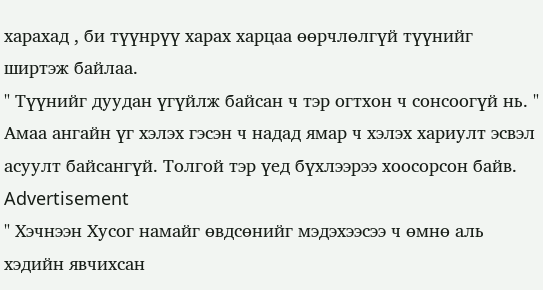харахад , би түүнрүү харах харцаа өөрчлөлгүй түүнийг ширтэж байлаа.
" Түүнийг дуудан үгүйлж байсан ч тэр огтхон ч сонсоогүй нь. "
Амаа ангайн үг хэлэх гэсэн ч надад ямар ч хэлэх хариулт эсвэл асуулт байсангүй. Толгой тэр үед бүхлээрээ хоосорсон байв.
Advertisement
" Хэчнээн Хусог намайг өвдсөнийг мэдэхээсээ ч өмнө аль хэдийн явчихсан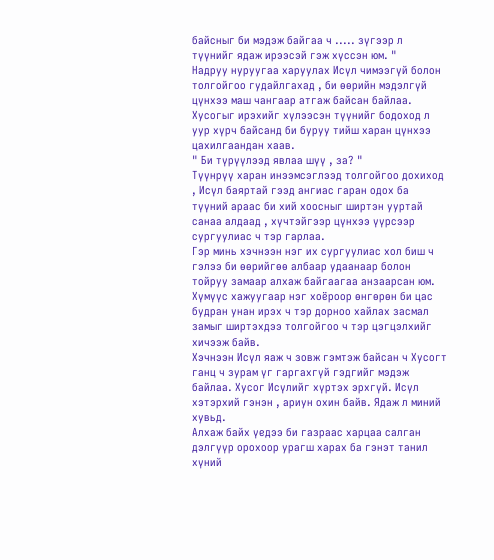байсныг би мэдэж байгаа ч ..... зүгээр л түүнийг ядаж ирээсэй гэж хүссэн юм. "
Надруу нуруугаа харуулах Исүл чимээгүй болон толгойгоо гудайлгахад , би өөрийн мэдэлгүй цүнхээ маш чангаар атгаж байсан байлаа. Хусогыг ирэхийг хүлээсэн түүнийг бодоход л уур хүрч байсанд би буруу тийш харан цүнхээ цахилгаандан хаав.
" Би түрүүлээд явлаа шүү , за? "
Түүнрүү харан инээмсэглээд толгойгоо дохиход , Исүл баяртай гээд ангиас гаран одох ба түүний араас би хий хоосныг ширтэн ууртай санаа алдаад , хүчтэйгээр цүнхээ үүрсээр сургуулиас ч тэр гарлаа.
Гэр минь хэчнээн нэг их сургуулиас хол биш ч гэлээ би өөрийгөө албаар удаанаар болон тойруу замаар алхаж байгаагаа анзаарсан юм. Хүмүүс хажуугаар нэг хоёроор өнгөрөн би цас будран унан ирэх ч тэр дорноо хайлах засмал замыг ширтэхдээ толгойгоо ч тэр цэгцэлхийг хичээж байв.
Хэчнээн Исүл яаж ч зовж гэмтэж байсан ч Хусогт ганц ч зурам үг гаргахгүй гэдгийг мэдэж байлаа. Хусог Исүлийг хүртэх эрхгүй. Исүл хэтэрхий гэнэн , ариун охин байв. Ядаж л миний хувьд.
Алхаж байх үедээ би газраас харцаа салган дэлгүүр орохоор урагш харах ба гэнэт танил хүний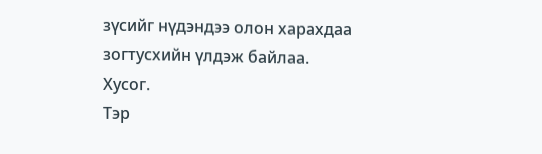зүсийг нүдэндээ олон харахдаа зогтусхийн үлдэж байлаа.
Хусог.
Тэр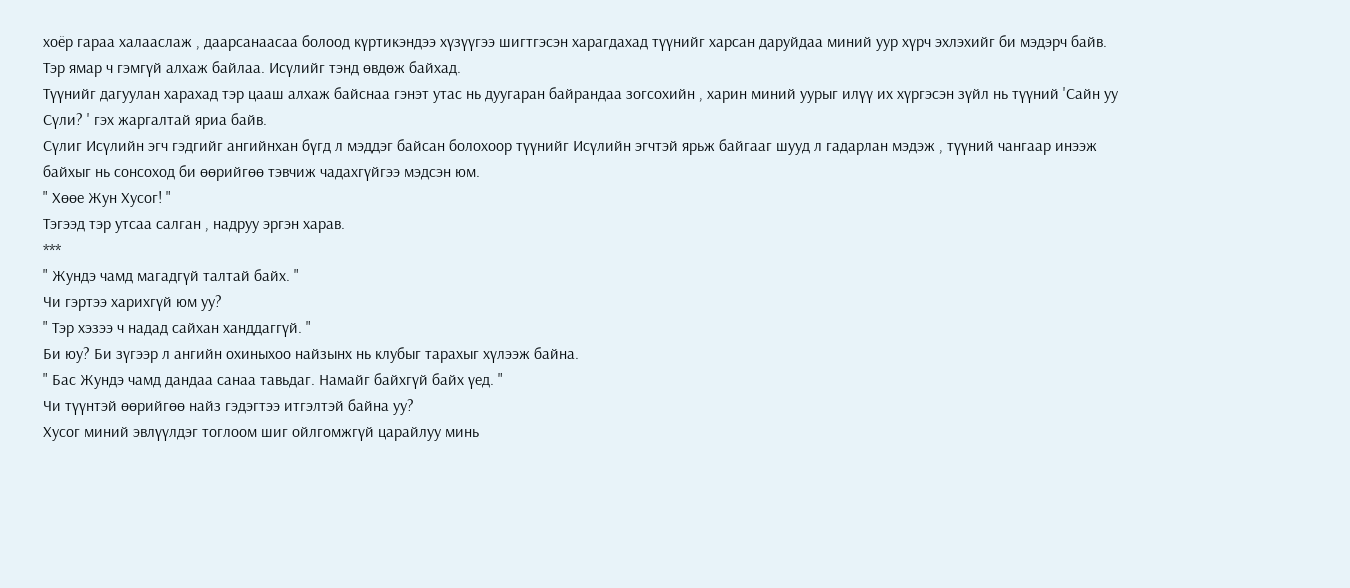хоёр гараа халааслаж , даарсанаасаа болоод күртикэндээ хүзүүгээ шигтгэсэн харагдахад түүнийг харсан даруйдаа миний уур хүрч эхлэхийг би мэдэрч байв. Тэр ямар ч гэмгүй алхаж байлаа. Исүлийг тэнд өвдөж байхад.
Түүнийг дагуулан харахад тэр цааш алхаж байснаа гэнэт утас нь дуугаран байрандаа зогсохийн , харин миний уурыг илүү их хүргэсэн зүйл нь түүний 'Сайн уу Сүли? ' гэх жаргалтай яриа байв.
Сүлиг Исүлийн эгч гэдгийг ангийнхан бүгд л мэддэг байсан болохоор түүнийг Исүлийн эгчтэй ярьж байгааг шууд л гадарлан мэдэж , түүний чангаар инээж байхыг нь сонсоход би өөрийгөө тэвчиж чадахгүйгээ мэдсэн юм.
" Хөөе Жун Хусог! "
Тэгээд тэр утсаа салган , надруу эргэн харав.
***
" Жундэ чамд магадгүй талтай байх. "
Чи гэртээ харихгүй юм уу?
" Тэр хэзээ ч надад сайхан ханддаггүй. "
Би юу? Би зүгээр л ангийн охиныхоо найзынх нь клубыг тарахыг хүлээж байна.
" Бас Жундэ чамд дандаа санаа тавьдаг. Намайг байхгүй байх үед. "
Чи түүнтэй өөрийгөө найз гэдэгтээ итгэлтэй байна уу?
Хусог миний эвлүүлдэг тоглоом шиг ойлгомжгүй царайлуу минь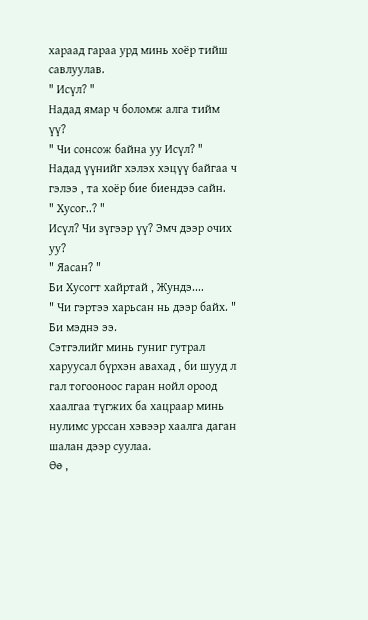хараад гараа урд минь хоёр тийш савлуулав.
" Исүл? "
Надад ямар ч боломж алга тийм үү?
" Чи сонсож байна уу Исүл? "
Надад үүнийг хэлэх хэцүү байгаа ч гэлээ , та хоёр бие биендээ сайн.
" Хусог..? "
Исүл? Чи зүгээр үү? Эмч дээр очих уу?
" Яасан? "
Би Хусогт хайртай , Жундэ....
" Чи гэртээ харьсан нь дээр байх. "
Би мэднэ ээ.
Сэтгэлийг минь гуниг гутрал харуусал бүрхэн авахад , би шууд л гал тогооноос гаран нойл ороод хаалгаа түгжих ба хацраар минь нулимс урссан хэвээр хаалга даган шалан дээр суулаа.
Өө ,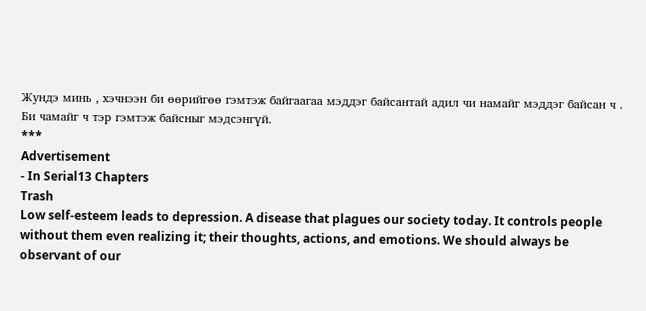Жундэ минь , хэчнээн би өөрийгөө гэмтэж байгаагаа мэддэг байсантай адил чи намайг мэддэг байсан ч .
Би чамайг ч тэр гэмтэж байсныг мэдсэнгүй.
***
Advertisement
- In Serial13 Chapters
Trash
Low self-esteem leads to depression. A disease that plagues our society today. It controls people without them even realizing it; their thoughts, actions, and emotions. We should always be observant of our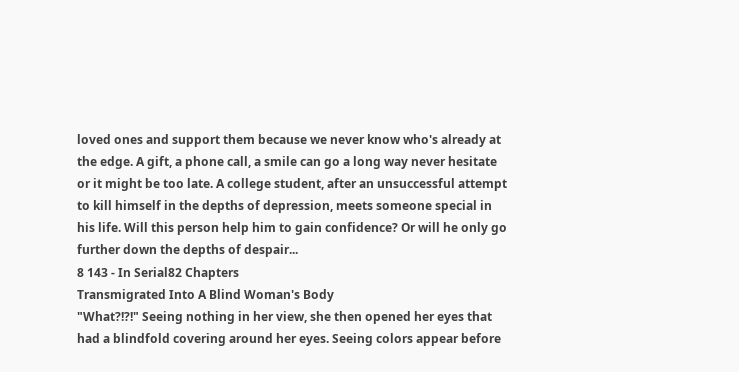loved ones and support them because we never know who's already at the edge. A gift, a phone call, a smile can go a long way never hesitate or it might be too late. A college student, after an unsuccessful attempt to kill himself in the depths of depression, meets someone special in his life. Will this person help him to gain confidence? Or will he only go further down the depths of despair...
8 143 - In Serial82 Chapters
Transmigrated Into A Blind Woman's Body
"What?!?!" Seeing nothing in her view, she then opened her eyes that had a blindfold covering around her eyes. Seeing colors appear before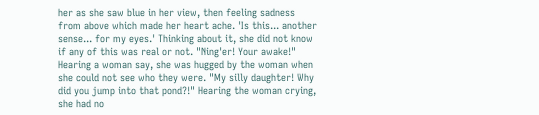her as she saw blue in her view, then feeling sadness from above which made her heart ache. 'Is this... another sense... for my eyes.' Thinking about it, she did not know if any of this was real or not. "Ning'er! Your awake!" Hearing a woman say, she was hugged by the woman when she could not see who they were. "My silly daughter! Why did you jump into that pond?!" Hearing the woman crying, she had no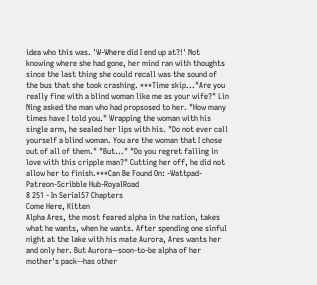idea who this was. 'W-Where did I end up at?!' Not knowing where she had gone, her mind ran with thoughts since the last thing she could recall was the sound of the bus that she took crashing. ***Time skip..."Are you really fine with a blind woman like me as your wife?" Lin Ning asked the man who had propsosed to her. "How many times have I told you." Wrapping the woman with his single arm, he sealed her lips with his. "Do not ever call yourself a blind woman. You are the woman that I chose out of all of them." "But..." "Do you regret falling in love with this cripple man?" Cutting her off, he did not allow her to finish.***Can Be Found On: -Wattpad-Patreon-Scribble Hub-RoyalRoad
8 251 - In Serial57 Chapters
Come Here, Kitten
Alpha Ares, the most feared alpha in the nation, takes what he wants, when he wants. After spending one sinful night at the lake with his mate Aurora, Ares wants her and only her. But Aurora--soon-to-be alpha of her mother's pack--has other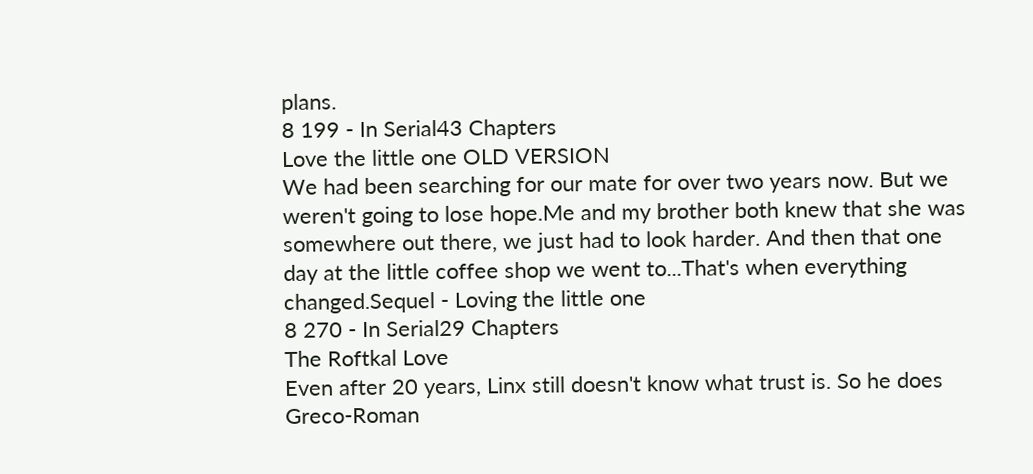plans.
8 199 - In Serial43 Chapters
Love the little one OLD VERSION
We had been searching for our mate for over two years now. But we weren't going to lose hope.Me and my brother both knew that she was somewhere out there, we just had to look harder. And then that one day at the little coffee shop we went to...That's when everything changed.Sequel - Loving the little one
8 270 - In Serial29 Chapters
The Roftkal Love
Even after 20 years, Linx still doesn't know what trust is. So he does Greco-Roman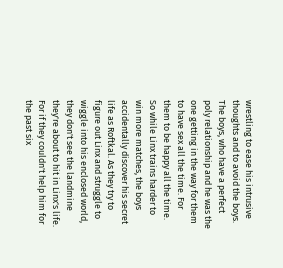wrestling to ease his intrusive thoughts and to avoid the boys. The boys, who have a perfect poly relationship and he was the one getting in the way for them to have sex all the time. For them to be happy all the time. So while Linx trains harder to win more matches, the boys accidentally discover his secret life as Roftkal. As they try to figure out Linx and struggle to wiggle into his enclosed world, they don't see the landmine they're about to hit in Linx's life. For if they couldn't help him for the past six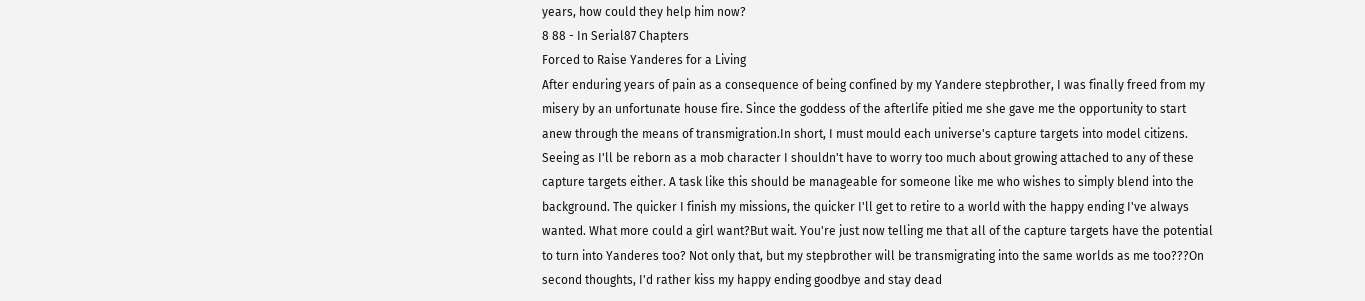years, how could they help him now?
8 88 - In Serial87 Chapters
Forced to Raise Yanderes for a Living
After enduring years of pain as a consequence of being confined by my Yandere stepbrother, I was finally freed from my misery by an unfortunate house fire. Since the goddess of the afterlife pitied me she gave me the opportunity to start anew through the means of transmigration.In short, I must mould each universe's capture targets into model citizens. Seeing as I'll be reborn as a mob character I shouldn't have to worry too much about growing attached to any of these capture targets either. A task like this should be manageable for someone like me who wishes to simply blend into the background. The quicker I finish my missions, the quicker I'll get to retire to a world with the happy ending I've always wanted. What more could a girl want?But wait. You're just now telling me that all of the capture targets have the potential to turn into Yanderes too? Not only that, but my stepbrother will be transmigrating into the same worlds as me too???On second thoughts, I'd rather kiss my happy ending goodbye and stay dead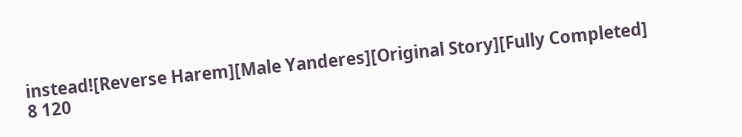instead![Reverse Harem][Male Yanderes][Original Story][Fully Completed]
8 120